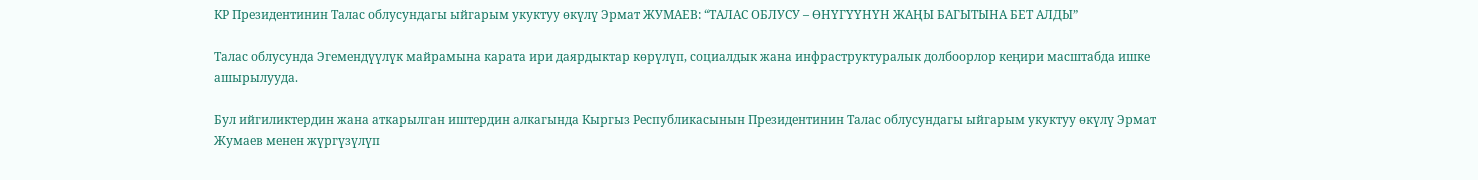КР Президентинин Талас облусундагы ыйгарым укуктуу өкүлү Эрмат ЖУМАЕВ: “ТАЛАС ОБЛУСУ – ӨНҮГҮҮНҮН ЖАҢЫ БАГЫТЫНА БЕТ АЛДЫ”

Талас облусунда Эгемендүүлүк майрамына карата ири даярдыктар көрүлүп, социалдык жана инфраструктуралык долбоорлор кеңири масштабда ишке ашырылууда.

Бул ийгиликтердин жана аткарылган иштердин алкагында Кыргыз Республикасынын Президентинин Талас облусундагы ыйгарым укуктуу өкүлү Эрмат Жумаев менен жүргүзүлүп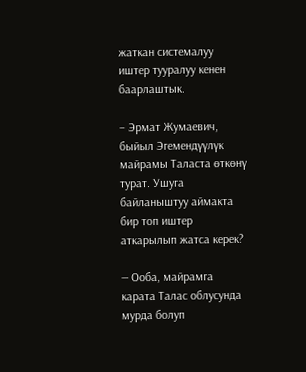жаткан системалуу иштер тууралуу кенен баарлаштык.

– Эрмат Жумаевич, быйыл Эгемендүүлүк майрамы Таласта өткөнү турат. Ушуга байланыштуу аймакта бир топ иштер аткарылып жатса керек?

— Ооба, майрамга карата Талас облусунда мурда болуп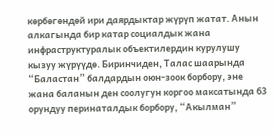көрбөгөндөй ири даярдыктар жүрүп жатат. Анын алкагында бир катар социалдык жана инфраструктуралык объектилердин курулушу кызуу жүрүүдө. Биринчиден, Талас шаарында “Баластан” балдардын оюн-зоок борбору, эне жана баланын ден соолугун коргоо максатында 63 орундуу перинаталдык борбору, “Акылман”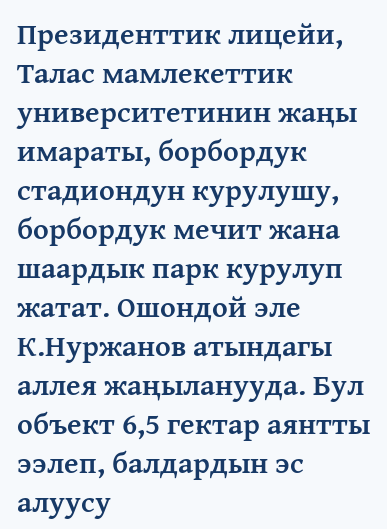Президенттик лицейи, Талас мамлекеттик университетинин жаңы имараты, борбордук стадиондун курулушу, борбордук мечит жана шаардык парк курулуп жатат. Ошондой эле К.Нуржанов атындагы аллея жаңыланууда. Бул объект 6,5 гектар аянтты ээлеп, балдардын эс алуусу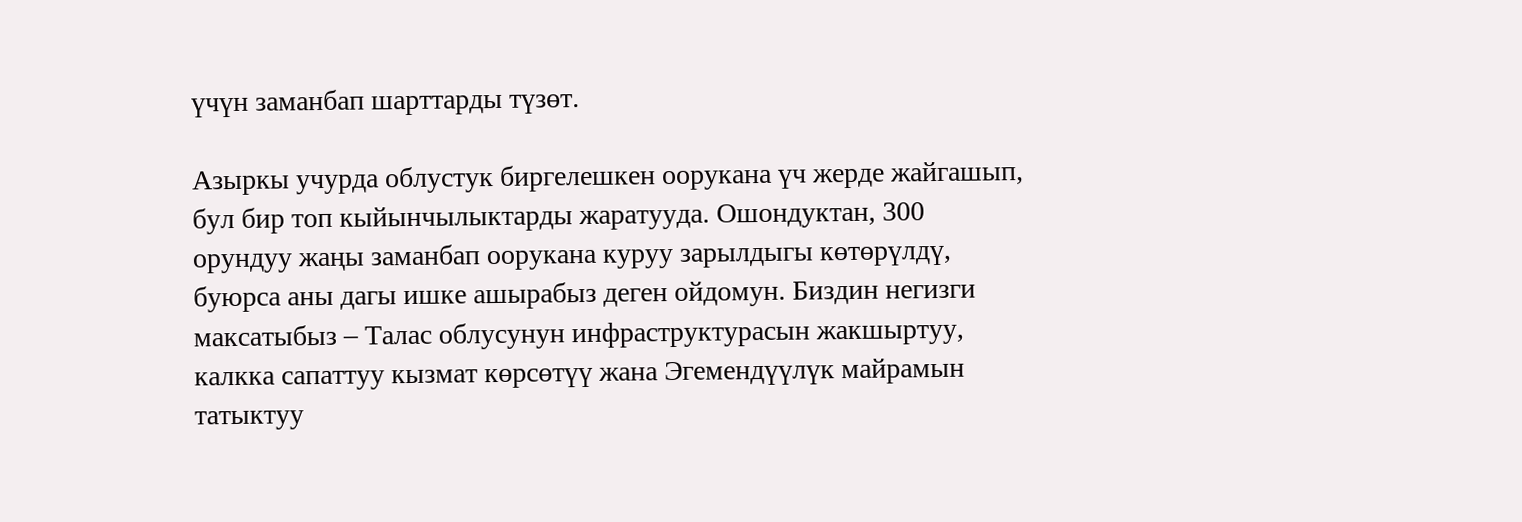үчүн заманбап шарттарды түзөт.

Азыркы учурда облустук биргелешкен оорукана үч жерде жайгашып, бул бир топ кыйынчылыктарды жаратууда. Ошондуктан, 300 орундуу жаңы заманбап оорукана куруу зарылдыгы көтөрүлдү, буюрса аны дагы ишке ашырабыз деген ойдомун. Биздин негизги максатыбыз – Талас облусунун инфраструктурасын жакшыртуу, калкка сапаттуу кызмат көрсөтүү жана Эгемендүүлүк майрамын татыктуу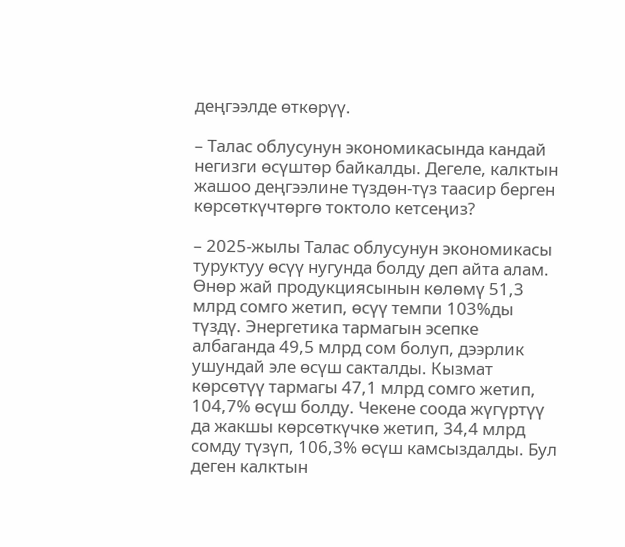деңгээлде өткөрүү.

– Талас облусунун экономикасында кандай негизги өсүштөр байкалды. Дегеле, калктын жашоо деңгээлине түздөн-түз таасир берген көрсөткүчтөргө токтоло кетсеңиз?

– 2025-жылы Талас облусунун экономикасы туруктуу өсүү нугунда болду деп айта алам. Өнөр жай продукциясынын көлөмү 51,3 млрд сомго жетип, өсүү темпи 103%ды түздү. Энергетика тармагын эсепке албаганда 49,5 млрд сом болуп, дээрлик ушундай эле өсүш сакталды. Кызмат көрсөтүү тармагы 47,1 млрд сомго жетип, 104,7% өсүш болду. Чекене соода жүгүртүү да жакшы көрсөткүчкө жетип, 34,4 млрд сомду түзүп, 106,3% өсүш камсыздалды. Бул деген калктын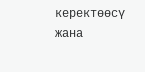керектөөсү жана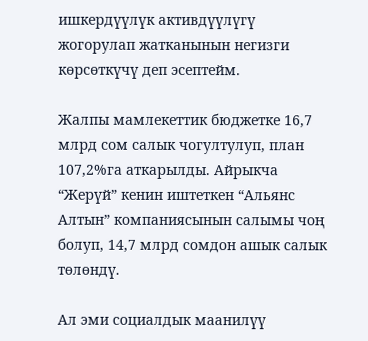ишкердүүлүк активдүүлүгү жогорулап жатканынын негизги көрсөткүчү деп эсептейм.

Жалпы мамлекеттик бюджетке 16,7 млрд сом салык чогултулуп, план 107,2%га аткарылды. Айрыкча “Жерүй” кенин иштеткен “Альянс Алтын” компаниясынын салымы чоң болуп, 14,7 млрд сомдон ашык салык төлөндү.

Ал эми социалдык маанилүү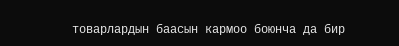товарлардын баасын кармоо боюнча да бир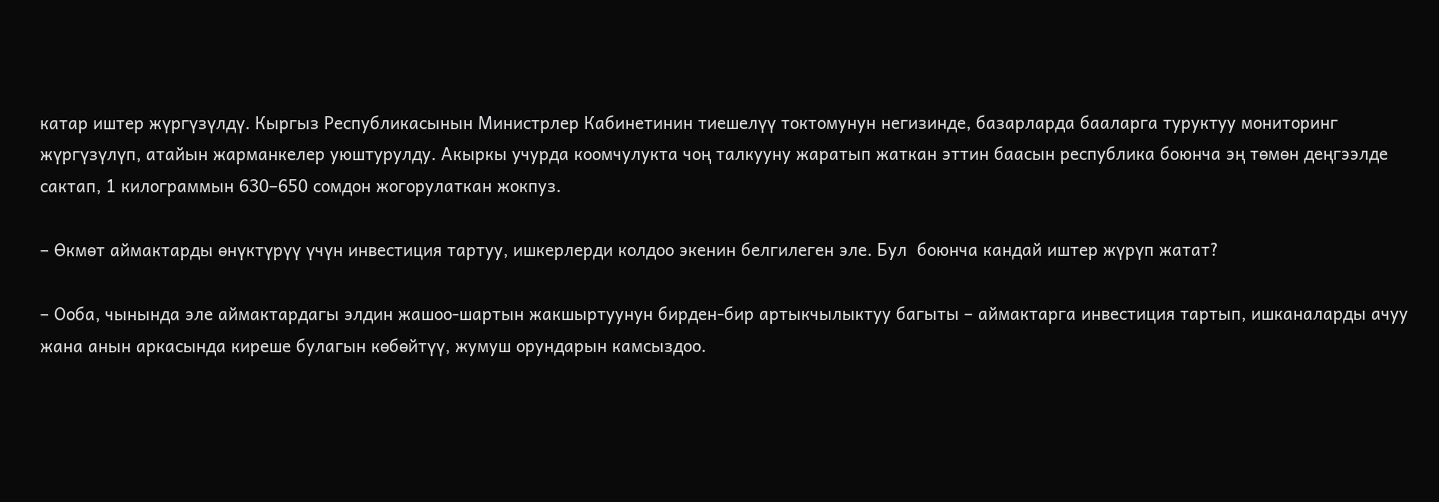катар иштер жүргүзүлдү. Кыргыз Республикасынын Министрлер Кабинетинин тиешелүү токтомунун негизинде, базарларда бааларга туруктуу мониторинг жүргүзүлүп, атайын жарманкелер уюштурулду. Акыркы учурда коомчулукта чоң талкууну жаратып жаткан эттин баасын республика боюнча эң төмөн деңгээлде сактап, 1 килограммын 630–650 сомдон жогорулаткан жокпуз.

– Өкмөт аймактарды өнүктүрүү үчүн инвестиция тартуу, ишкерлерди колдоо экенин белгилеген эле. Бул  боюнча кандай иштер жүрүп жатат?

– Ооба, чынында эле аймактардагы элдин жашоо-шартын жакшыртуунун бирден-бир артыкчылыктуу багыты – аймактарга инвестиция тартып, ишканаларды ачуу жана анын аркасында киреше булагын көбөйтүү, жумуш орундарын камсыздоо.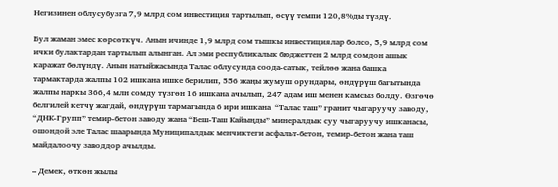Негизинен облусубузга 7,9 млрд сом инвестиция тартылып, өсүү темпи 120,8%ды түздү.

Бул жаман эмес көрсөткүч. Анын ичинде 1,9 млрд сом тышкы инвестициялар болсо, 5,9 млрд сом ички булактардан тартылып алынган. Ал эми республикалык бюджеттен 2 млрд сомдон ашык каражат бөлүндү. Анын натыйжасында Талас облусунда соода-сатык, тейлөө жана башка тармактарда жалпы 102 ишкана ишке берилип, 556 жаңы жумуш орундары, өндүрүш багытында жалпы наркы 366,4 млн сомду түзгөн 16 ишкана ачылып, 247 адам иш менен камсыз болду. Өзгөчө белгилей кетчү жагдай, өндүрүш тармагында 6 ири ишкана  “Талас таш” гранит чыгаруучу заводу, “ДНК-Групп” темир-бетон заводу жана “Беш-Таш Кайыңды” минералдык суу чыгаруучу ишканасы, ошондой эле Талас шаарында Муниципалдык менчиктеги асфальт-бетон, темир-бетон жана таш майдалоочу заводдор ачылды.

– Демек, өткөн жылы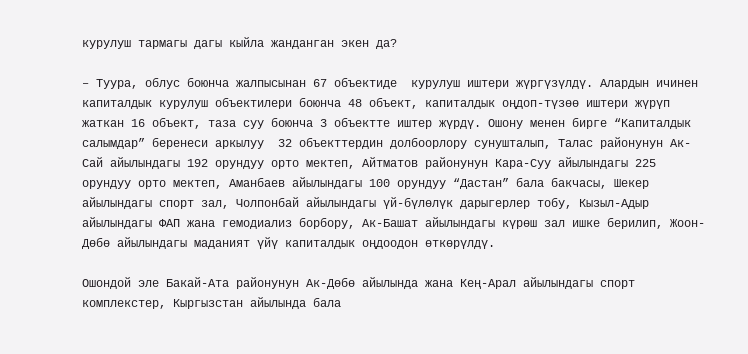курулуш тармагы дагы кыйла жанданган экен да?

– Туура, облус боюнча жалпысынан 67 объектиде  курулуш иштери жүргүзүлдү. Алардын ичинен капиталдык курулуш объектилери боюнча 48 объект, капиталдык оңдоп-түзөө иштери жүрүп жаткан 16 объект, таза суу боюнча 3 объектте иштер жүрдү. Ошону менен бирге “Капиталдык салымдар” беренеси аркылуу  32 объекттердин долбоорлору сунушталып, Талас районунун Ак-Сай айылындагы 192 орундуу орто мектеп, Айтматов районунун Кара-Суу айылындагы 225 орундуу орто мектеп, Аманбаев айылындагы 100 орундуу “Дастан” бала бакчасы, Шекер айылындагы спорт зал, Чолпонбай айылындагы үй-бүлөлүк дарыгерлер тобу, Кызыл-Адыр айылындагы ФАП жана гемодиализ борбору, Ак-Башат айылындагы күрөш зал ишке берилип, Жоон-Дөбө айылындагы маданият үйү капиталдык оңдоодон өткөрүлдү.

Ошондой эле Бакай-Ата районунун Ак-Дөбө айылында жана Кең-Арал айылындагы спорт комплекстер, Кыргызстан айылында бала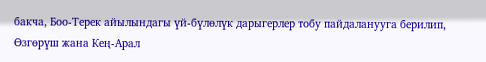бакча, Боо-Терек айылындагы үй-бүлөлүк дарыгерлер тобу пайдаланууга берилип, Өзгөрүш жана Кең-Арал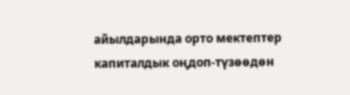айылдарында орто мектептер капиталдык оңдоп-түзөөдөн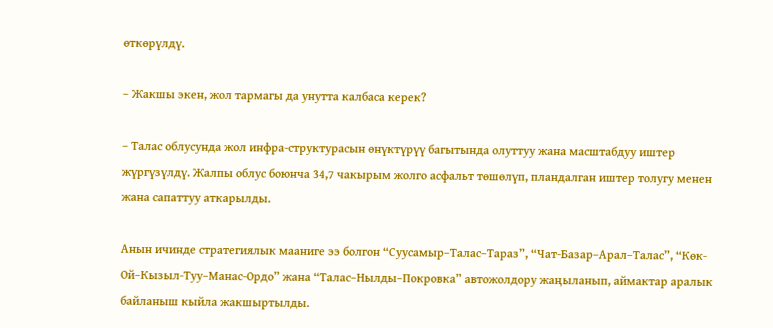өткөрүлдү.

– Жакшы экен, жол тармагы да унутта калбаса керек?

– Талас облусунда жол инфра-структурасын өнүктүрүү багытында олуттуу жана масштабдуу иштер жүргүзүлдү. Жалпы облус боюнча 34,7 чакырым жолго асфальт төшөлүп, пландалган иштер толугу менен жана сапаттуу аткарылды.

Анын ичинде стратегиялык мааниге ээ болгон “Суусамыр–Талас–Тараз”, “Чат-Базар–Арал–Талас”, “Көк-Ой–Кызыл-Туу–Манас-Ордо” жана “Талас–Нылды–Покровка” автожолдору жаңыланып, аймактар аралык байланыш кыйла жакшыртылды.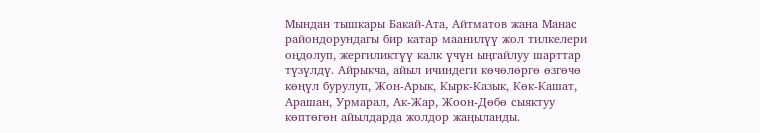Мындан тышкары Бакай-Ата, Айтматов жана Манас райондорундагы бир катар маанилүү жол тилкелери оңдолуп, жергиликтүү калк үчүн ыңгайлуу шарттар түзүлдү. Айрыкча, айыл ичиндеги көчөлөргө өзгөчө көңүл бурулуп, Жон-Арык, Кырк-Казык, Көк-Кашат, Арашан, Урмарал, Ак-Жар, Жоон-Дөбө сыяктуу көптөгөн айылдарда жолдор жаңыланды.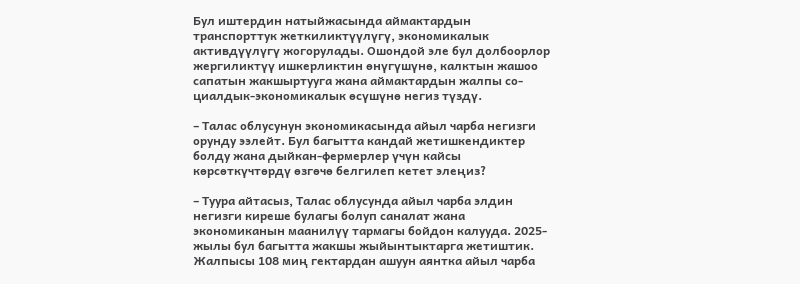Бул иштердин натыйжасында аймактардын транспорттук жеткиликтүүлүгү, экономикалык активдүүлүгү жогорулады. Ошондой эле бул долбоорлор жергиликтүү ишкерликтин өнүгүшүнө, калктын жашоо сапатын жакшыртууга жана аймактардын жалпы со-
циалдык-экономикалык өсүшүнө негиз түздү.

– Талас облусунун экономикасында айыл чарба негизги орунду ээлейт. Бул багытта кандай жетишкендиктер болду жана дыйкан-фермерлер үчүн кайсы көрсөткүчтөрдү өзгөчө белгилеп кетет элеңиз?

– Туура айтасыз, Талас облусунда айыл чарба элдин негизги киреше булагы болуп саналат жана экономиканын маанилүү тармагы бойдон калууда. 2025-жылы бул багытта жакшы жыйынтыктарга жетиштик. Жалпысы 108 миң гектардан ашуун аянтка айыл чарба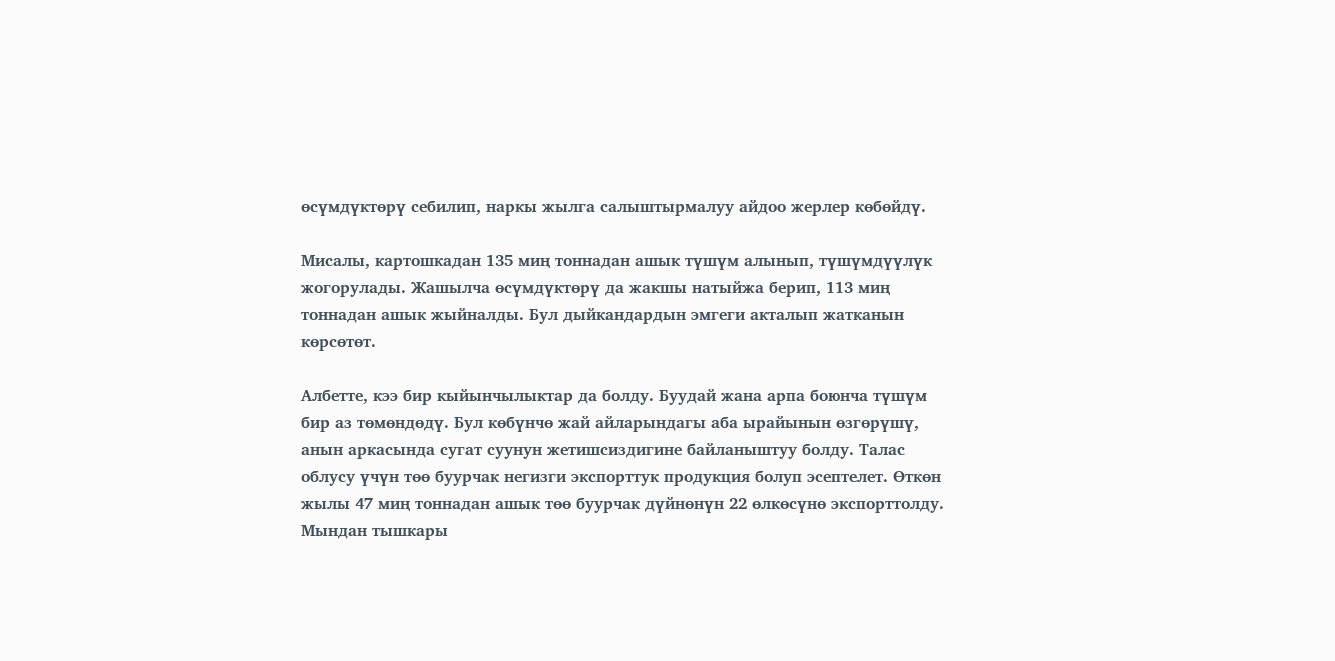өсүмдүктөрү себилип, наркы жылга салыштырмалуу айдоо жерлер көбөйдү.

Мисалы, картошкадан 135 миң тоннадан ашык түшүм алынып, түшүмдүүлүк жогорулады. Жашылча өсүмдүктөрү да жакшы натыйжа берип, 113 миң тоннадан ашык жыйналды. Бул дыйкандардын эмгеги акталып жатканын көрсөтөт.

Албетте, кээ бир кыйынчылыктар да болду. Буудай жана арпа боюнча түшүм бир аз төмөндөдү. Бул көбүнчө жай айларындагы аба ырайынын өзгөрүшү, анын аркасында сугат суунун жетишсиздигине байланыштуу болду. Талас облусу үчүн төө буурчак негизги экспорттук продукция болуп эсептелет. Өткөн жылы 47 миң тоннадан ашык төө буурчак дүйнөнүн 22 өлкөсүнө экспорттолду. Мындан тышкары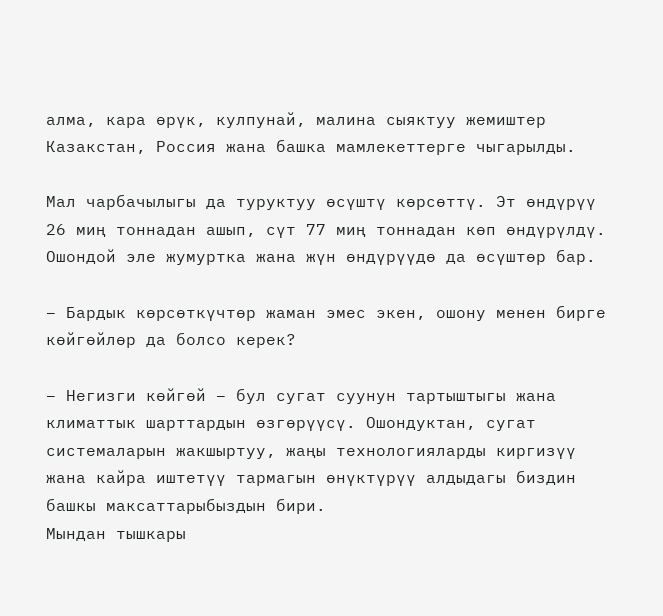алма, кара өрүк, кулпунай, малина сыяктуу жемиштер Казакстан, Россия жана башка мамлекеттерге чыгарылды.

Мал чарбачылыгы да туруктуу өсүштү көрсөттү. Эт өндүрүү 26 миң тоннадан ашып, сүт 77 миң тоннадан көп өндүрүлдү. Ошондой эле жумуртка жана жүн өндүрүүдө да өсүштөр бар.

– Бардык көрсөткүчтөр жаман эмес экен, ошону менен бирге көйгөйлөр да болсо керек?

– Негизги көйгөй – бул сугат суунун тартыштыгы жана климаттык шарттардын өзгөрүүсү. Ошондуктан, сугат системаларын жакшыртуу, жаңы технологияларды киргизүү жана кайра иштетүү тармагын өнүктүрүү алдыдагы биздин башкы максаттарыбыздын бири.
Мындан тышкары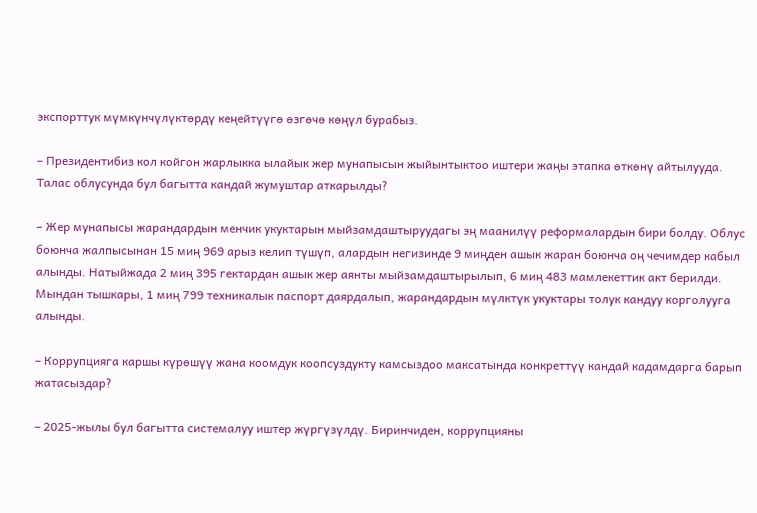экспорттук мүмкүнчүлүктөрдү кеңейтүүгө өзгөчө көңүл бурабыз.

– Президентибиз кол койгон жарлыкка ылайык жер мунапысын жыйынтыктоо иштери жаңы этапка өткөнү айтылууда. Талас облусунда бул багытта кандай жумуштар аткарылды?

– Жер мунапысы жарандардын менчик укуктарын мыйзамдаштыруудагы эң маанилүү реформалардын бири болду. Облус боюнча жалпысынан 15 миң 969 арыз келип түшүп, алардын негизинде 9 миңден ашык жаран боюнча оң чечимдер кабыл алынды. Натыйжада 2 миң 395 гектардан ашык жер аянты мыйзамдаштырылып, 6 миң 483 мамлекеттик акт берилди. Мындан тышкары, 1 миң 799 техникалык паспорт даярдалып, жарандардын мүлктүк укуктары толук кандуу корголууга алынды.

– Коррупцияга каршы күрөшүү жана коомдук коопсуздукту камсыздоо максатында конкреттүү кандай кадамдарга барып жатасыздар?

– 2025-жылы бул багытта системалуу иштер жүргүзүлдү. Биринчиден, коррупцияны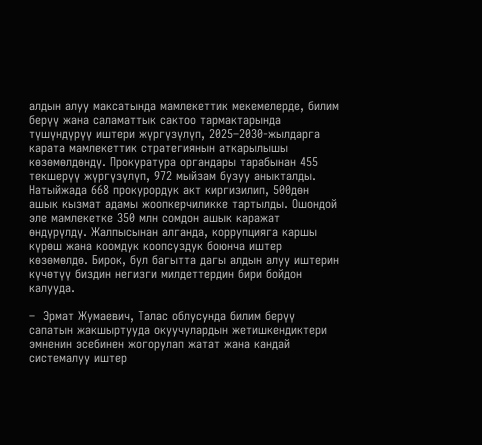алдын алуу максатында мамлекеттик мекемелерде, билим берүү жана саламаттык сактоо тармактарында түшүндүрүү иштери жүргүзүлүп, 2025–2030-жылдарга карата мамлекеттик стратегиянын аткарылышы көзөмөлдөндү. Прокуратура органдары тарабынан 455 текшерүү жүргүзүлүп, 972 мыйзам бузуу аныкталды. Натыйжада 668 прокурордук акт киргизилип, 500дөн ашык кызмат адамы жоопкерчиликке тартылды. Ошондой эле мамлекетке 350 млн сомдон ашык каражат өндүрүлдү. Жалпысынан алганда, коррупцияга каршы күрөш жана коомдук коопсуздук боюнча иштер көзөмөлдө. Бирок, бул багытта дагы алдын алуу иштерин күчөтүү биздин негизги милдеттердин бири бойдон калууда.

–  Эрмат Жумаевич, Талас облусунда билим берүү сапатын жакшыртууда окуучулардын жетишкендиктери эмненин эсебинен жогорулап жатат жана кандай системалуу иштер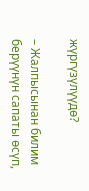жүргүзүлүүдө?

– Жалпысынан билим берүүнүн сапаты өсүп,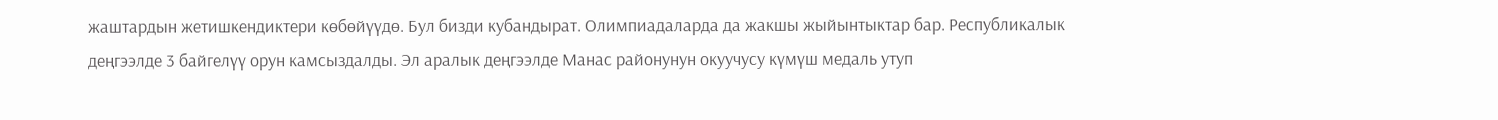жаштардын жетишкендиктери көбөйүүдө. Бул бизди кубандырат. Олимпиадаларда да жакшы жыйынтыктар бар. Республикалык деңгээлде 3 байгелүү орун камсыздалды. Эл аралык деңгээлде Манас районунун окуучусу күмүш медаль утуп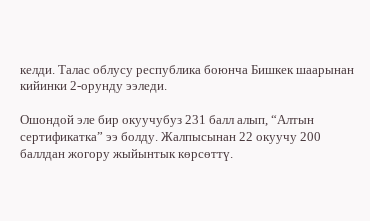келди. Талас облусу республика боюнча Бишкек шаарынан кийинки 2-орунду ээледи.

Ошондой эле бир окуучубуз 231 балл алып, “Алтын сертификатка” ээ болду. Жалпысынан 22 окуучу 200 баллдан жогору жыйынтык көрсөттү.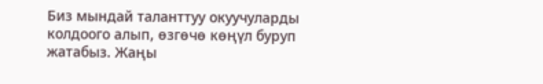Биз мындай таланттуу окуучуларды колдоого алып, өзгөчө көңүл буруп жатабыз. Жаңы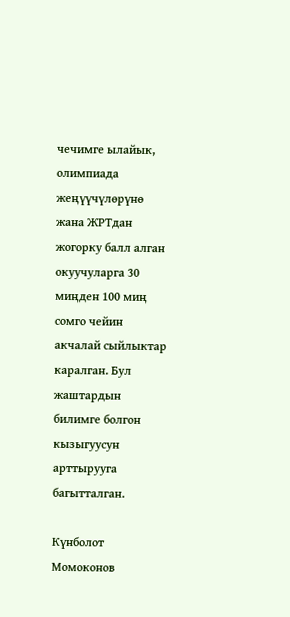чечимге ылайык, олимпиада жеңүүчүлөрүнө жана ЖРТдан жогорку балл алган окуучуларга 30 миңден 100 миң сомго чейин акчалай сыйлыктар каралган. Бул жаштардын билимге болгон кызыгуусун арттырууга багытталган.

Күнболот Момоконов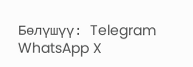Бөлүшүү: Telegram WhatsApp X